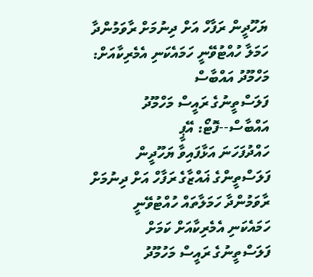ޔަހޫދީން ރަފާހް އަށް ދިނުމަށް ރާވަމުންދާ ހަމަލާ ހުއްޓުވޭނީ ހަމައެކަނި އެމެރިކާއަށް: މަހްމޫދު އައްބާސް
ފަލަސްތީނުގެ ރައީސް މަހްމޫދު އައްބާސް--ފޮޓޯ: އޭޕީ
ހައްދުފަހަނަ އަޅާފައިވާ ޔަހޫދީން ފަލަސްތީންގެ ޣައްޒާގެ ރަފާހް އަށް ދިނުމަށް ރާވަމުންދާ ހަމަލާތައް ހުއްޓުވޭނީ ހަމައެކަނި އެމެރިކާއަށް ކަމަށް ފަލަސްތީނުގެ ރައީސް މަހުމޫދު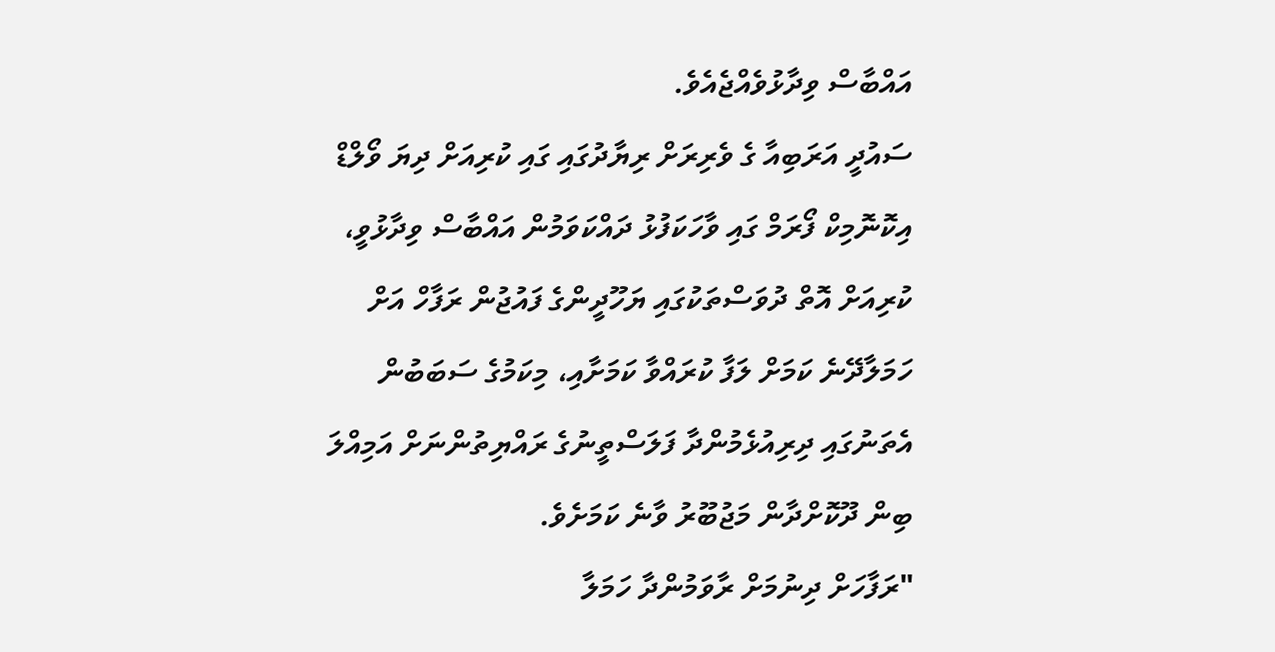އައްބާސް ވިދާޅުވެއްޖެއެވެ.
ސައުދީ އަރަބިއާ ގެ ވެރިރަށް ރިޔާދުގައި ގައި ކުރިއަށް ދިޔަ ވޯލްޑް އިކޮނޮމިކް ފޯރަމް ގައި ވާހަކަފުޅު ދައްކަވަމުން އައްބާސް ވިދާޅުވީ، ކުރިއަށް އޮތް ދުވަސްތަކުގައި ޔަހޫދީންގެ ފައުޖުން ރަފާހް އަށް ހަމަލާދޭނެ ކަމަށް ލަފާ ކުރައްވާ ކަމަށާއި، މިކަމުގެ ސަބަބުން އެތަނުގައި ދިރިއުޅެމުންދާ ފަލަސްތީނުގެ ރައްޔިތުންނަށް އަމިއްލަ ބިން ދޫކޮށްދާން މަޖުބޫރު ވާނެ ކަމަށެވެ.
"ރަފާހަށް ދިނުމަށް ރާވަމުންދާ ހަމަލާ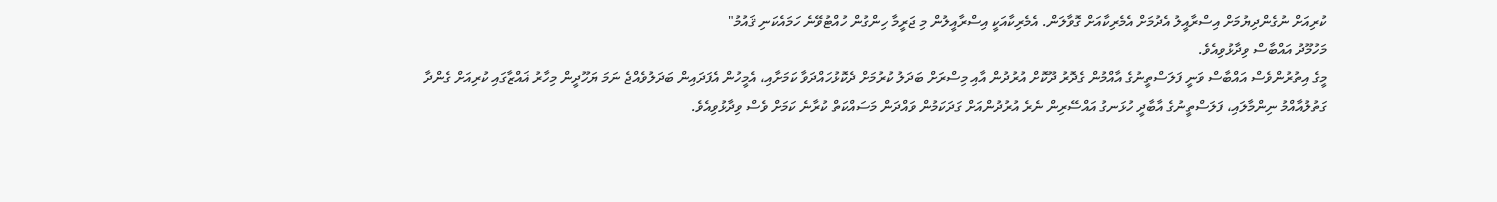ކުރިއަށް ނުގެންދިޔުމަށް އިސްރާއީލު އެދުމަށް އެމެރިކާއަށް ގޮވާލަން. އެމެރިކާއަކީ އިސްރާއީލުން މި ޖަރީމާ ހިންގުން ހުއްޓުވޭނެ ހަމައެކަނި ޤައުމު"
މަހުމޫދު އައްބާސް ވިދާޅުވިއެވެ.
މީގެ އިތުރުންވެސް އައްބާސް ވަނީ ފަލަސްތީނުގެ އާއްމުން ގެދޮރު ދޫކޮށް އުރުދުން އާއި މިސްރަށް ބަދަލު ކުރުމަށް ދެކޮޅުހައްދަވާ ކަމަށާއި، އެމީހުން އެފަދައިން ބަދަލުވެއްޖެ ނަމަ ޔަހޫދީން މިހާރު ޣައްޒާގައި ކުރިއަށް ގެންދާ ގަތުލުއާއްމު ނިންމާލައި، ފަލަސްތީނުގެ އާބާދީ ހުޅަނގު އައްސޭރިން ނެރެ އުރުދުންއަށް ގަދަކަމުން ވައްދަން މަސައްކަތް ކުރާނެ ކަމަށް ވެސް ވިދާޅުވިއެވެ.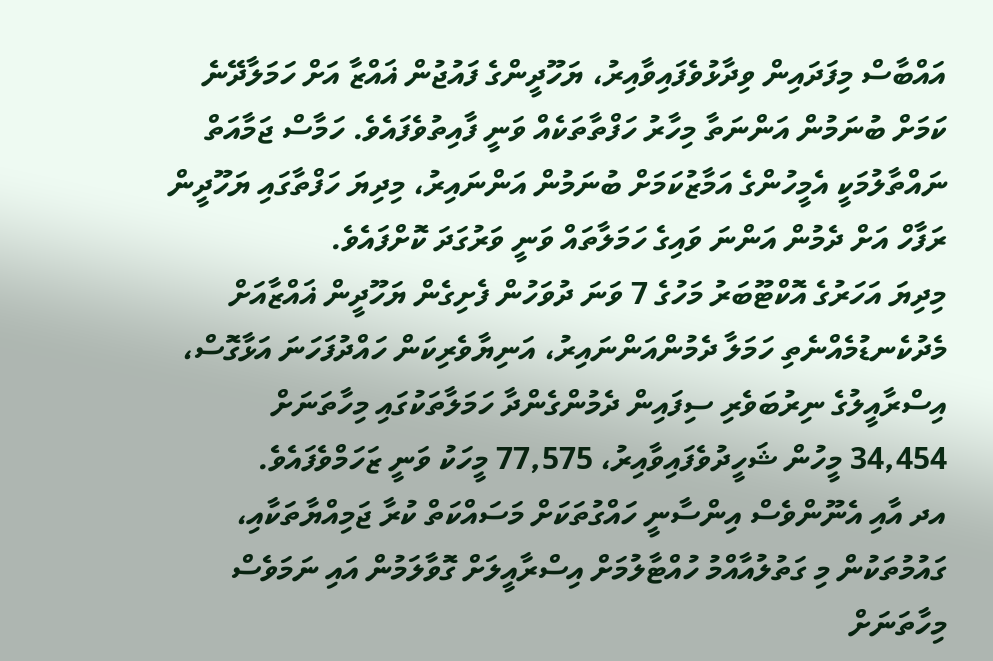އައްބާސް މިފަދައިން ވިދާޅުވެފައިވާއިރު، ޔަހޫދީންގެ ފައުޖުން ޣައްޒާ އަށް ހަމަލާދޭނެ ކަމަށް ބުނަމުން އަންނަތާ މިހާރު ހަފްތާތަކެއް ވަނީ ފާއިތުވެފައެވެ. ހަމާސް ޖަމާއަތް ނައްތާލުމަކީ އެމީހުންގެ އަމާޒުކަމަށް ބުނަމުން އަންނައިރު، މިދިޔަ ހަފްތާގައި ޔަހޫދީން ރަފާހް އަށް ދެމުން އަންނަ ވައިގެ ހަމަލާތައް ވަނީ ވަރުގަދަ ކޮށްފައެވެ.
މިދިޔަ އަހަރުގެ އޮކްޓޫބަރު މަހުގެ 7 ވަނަ ދުވަހުން ފެށިގެން ޔަހޫދީން ޣައްޒާއަށް މެދުކެނޑުމެއްނެތި ހަމަލާ ދެމުންއަންނައިރު، އަނިޔާވެރިކަން ހައްދުފަހަނަ އަޅާގޮސް، އިސްރާއީލުގެ ނިރުބަވެރި ސިފައިން ދެމުންގެންދާ ހަމަލާތަކުގައި މިހާތަނަށް  34,454 މީހުން ޝަހީދުވެފައިވާއިރު، 77,575 މީހަކު ވަނީ ޒަހަމްވެފައެވެ.
އދ އާއި އެނޫންވެސް އިންސާނީ ހައްގުތަކަށް މަސައްކަތް ކުރާ ޖަމިއްޔާތަކާއި، ގައުމުތަކުން މި ގަތުލުއާއްމު ހުއްޓާލުމަށް އިސްރާއީލަށް ގޮވާލަމުން އައި ނަމަވެސް މިހާތަނަށް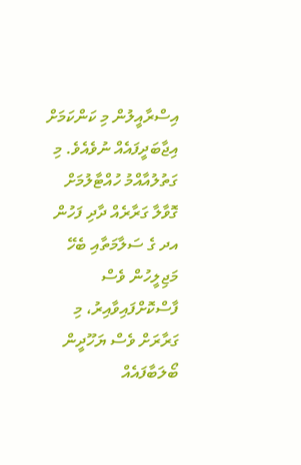އިސްރާއީލުން މި ކަންކަމަށް އިޖާބަދީފައެއް ނުވެއެވެ. މި ގަތުލުއާއްމު ހުއްޓާލުމަށް ގޮވާލާ ގަރާރެއް ދާދި ފަހުން އދ ގެ ސަލާމަތާއި ބެހޭ މަޖިލީހުން ވެސް ފާސްކޮށްފައިވާއިރު، މި ގަރާރަށް ވެސް ޔަހޫދީން ބޯލަބާފައެއް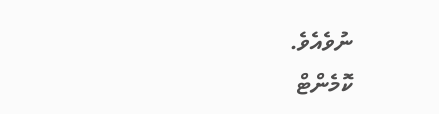ނުވެއެވެ.
ކޮމެންޓް